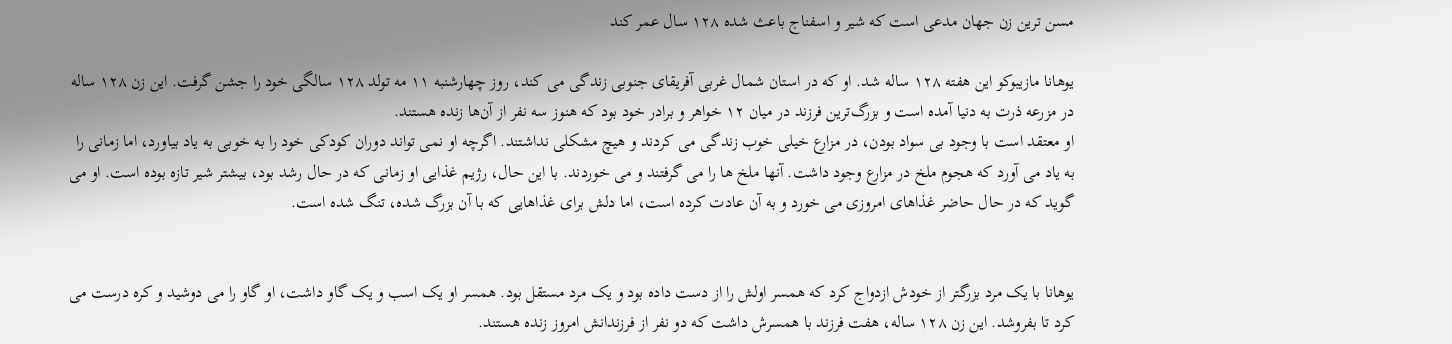مسن ترین زن جهان مدعی است که شیر و اسفناج باعث شده ۱۲۸ سال عمر کند

یوهانا مازیبوکو این هفته ۱۲۸ ساله شد. او که در استان شمال غربی آفریقای جنوبی زندگی می کند، روز چهارشنبه ۱۱ مه تولد ۱۲۸ سالگی خود را جشن گرفت. این زن ۱۲۸ ساله در مزرعه ذرت به دنیا آمده است و بزرگ‌ترین فرزند در میان ۱۲ خواهر و برادر خود بود که هنوز سه نفر از آن‌ها زنده هستند.
او معتقد است با وجود بی سواد بودن، در مزارع خیلی خوب زندگی می کردند و هیچ مشکلی نداشتند. اگرچه او نمی تواند دوران کودکی خود را به خوبی به یاد بیاورد، اما زمانی را به یاد می آورد که هجوم ملخ در مزارع وجود داشت. آنها ملخ ها را می گرفتند و می خوردند. با این حال، رژیم غذایی او زمانی که در حال رشد بود، بیشتر شیر تازه بوده است. او می گوید که در حال حاضر غذاهای امروزی می خورد و به آن عادت کرده است، اما دلش برای غذاهایی که با آن بزرگ شده، تنگ شده است.


یوهانا با یک مرد بزرگتر از خودش ازدواج کرد که همسر اولش را از دست داده بود و یک مرد مستقل بود. همسر او یک اسب و یک گاو داشت، او گاو را می دوشید و کره درست می کرد تا بفروشد. این زن ۱۲۸ ساله، هفت فرزند با همسرش داشت که دو نفر از فرزندانش امروز زنده هستند.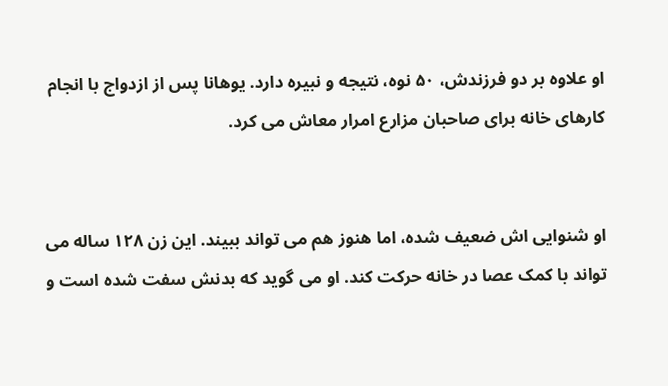او علاوه بر دو فرزندش، ۵۰ نوه، نتیجه و نبیره دارد. یوهانا پس از ازدواج با انجام کارهای خانه برای صاحبان مزارع امرار معاش می کرد.


او شنوایی اش ضعیف شده، اما هنوز هم می تواند ببیند. این زن ۱۲۸ ساله می تواند با کمک عصا در خانه حرکت کند. او می گوید که بدنش سفت شده است و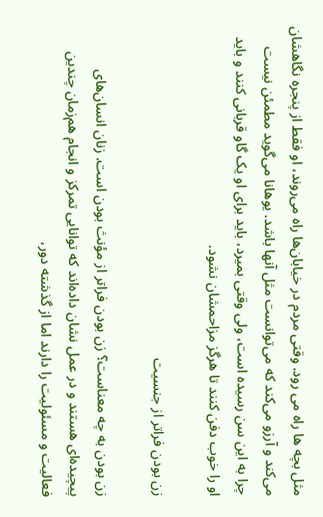مثل بچه ها راه می رود. وقتی مردم در خیابان‌ها راه می‌روند، او فقط از پنجره‌ نگاهشان می‌کند و آرزو می‌کند که می‌توانست مثل آنها باشد. یوهانا می‌گوید مطمئن نیست چرا به این سن رسیده است، ولی وقتی بمیرد، باید برای او یک گاو قربانی کنند و باید او را خوب دفن کنند تا هرگز مزاحمشان نشود.

زن بودن فراتر از جنسیت

زن بودن به چه معناست؟ زن بودن فراتر از مؤنث بودن است. زنان انسان‌های پیچید‌ه‌ای هستند و در عمل نشان داده‌اند که توانایی تمرکز و انجام هم‌زمان چندین فعالیت و مسئولیت را دارند اما از گذشته دور،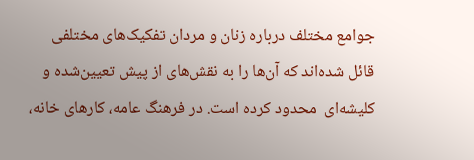جوامع مختلف درباره زنان و مردان تفکیک‌‌های مختلفی قائل شده‌اند که آن‌ها را به نقش‌‌های از پیش تعیین‌شده و کلیشه‌ای ‌ محدود کرده است. در فرهنگ عامه، کار‌های خانه،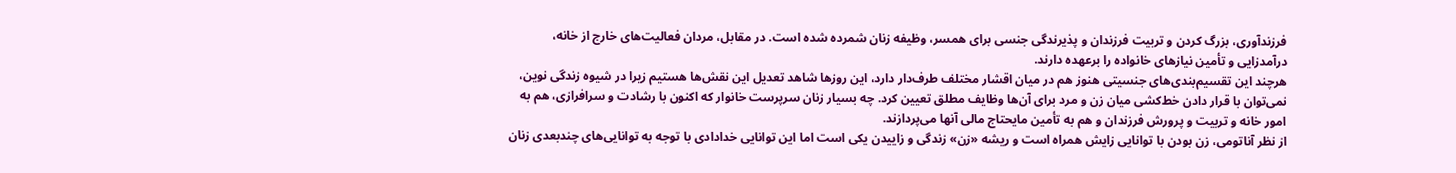فرزندآوری، بزرگ کردن و تربیت فرزندان و پذیرندگی جنسی برای همسر، وظیفه زنان شمرده شده است. در مقابل، مردان فعالیت‌‌های خارج از خانه، درآمدزایی و تأمین نیاز‌های خانواده را برعهده دارند.
هرچند این تقسیم‌بندی‌‌های جنسیتی هنوز هم در میان اقشار مختلف طرف‌دار دارد، این روزها شاهد تعدیل این نقش‌ها هستیم زیرا در شیوه زندگی نوین، نمی‌توان با قرار دادن خط‌کشی میان زن و مرد برای آن‌ها وظایف مطلق تعیین کرد. چه بسیار زنان سرپرست خانوار که اکنون با رشادت و سرافرازی، هم به امور خانه و تربیت و پرورش فرزندان و هم به تأمین مایحتاج مالی آنها می‌پردازند.
از نظر آناتومی، زن بودن با توانایی زایش همراه است و ریشه «زن» زندگی و زاییدن یکی است اما این توانایی خدادادی با توجه به توانایی‌‌های چندبعدی زنان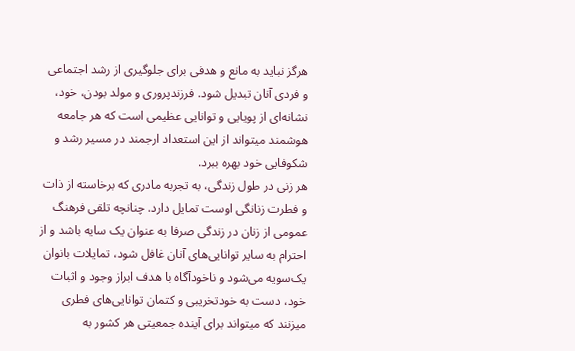هرگز نباید به مانع و هدفی برای جلوگیری از رشد اجتماعی و فردی آنان تبدیل شود. فرزندپروری و مولد بودن، خود، نشانه‌ای از پویایی و توانایی عظیمی است که هر جامعه هوشمند میتواند از این استعداد ارجمند در مسیر رشد و شکوفایی خود بهره ببرد.
هر زنی در طول زندگی، به تجربه مادری که برخاسته از ذات و فطرت زنانگی اوست تمایل دارد. چنانچه تلقی فرهنگ عمومی از زنان در زندگی صرفا به عنوان یک سایه باشد و از احترام به سایر توانایی‌‌های آنان غافل شود، تمایلات بانوان یک‌سویه می‌شود و ناخودآگاه با هدف ابراز وجود و اثبات خود، دست به خودتخریبی و کتمان توانایی‌‌های فطری میزنند که میتواند برای آینده جمعیتی هر کشور به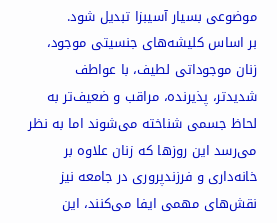موضوعی بسیار آسیبزا تبدیل شود.
بر اساس کلیشه‌‌های جنسیتی موجود، زنان موجوداتی لطیف، با عواطف شدیدتر، پذیرنده، مراقب و ضعیف‌تر به لحاظ جسمی شناخته می‌شوند اما به نظر می‌رسد این روزها که زنان علاوه بر خانه‌داری و فرزندپروری در جامعه نیز نقش‌‌های مهمی ایفا می‌کنند، این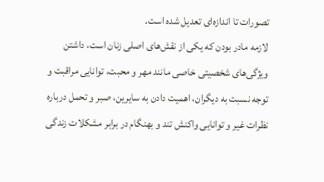تصورات تا اندازه‌ای تعدیل شده است.
لازمه مادر بودن که یکی از نقش‌‌های اصلی زنان است، داشتن ویژگی‌‌های شخصیتی خاصی مانند مهر و محبت، توانایی مراقبت و توجه نسبت به دیگران، اهمیت دادن به سایرین، صبر و تحمل درباره نظرات غیر و توانایی واکنش تند و بهنگام در برابر مشکلات زندگی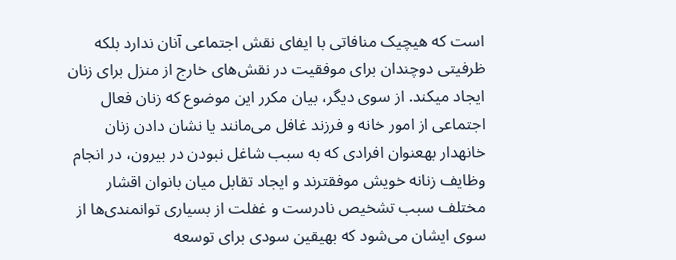است که هیچیک منافاتی با ایفای نقش اجتماعی آنان ندارد بلکه ظرفیتی دوچندان برای موفقیت در نقش‌های خارج از منزل برای زنان ایجاد میکند. از سوی دیگر، بیان مکرر این موضوع که زنان فعال اجتماعی از امور خانه و فرزند غافل می‌مانند یا نشان دادن زنان خانهدار بهعنوان افرادی که به سبب شاغل نبودن در بیرون، در انجام وظایف زنانه خویش موفقترند و ایجاد تقابل میان بانوان اقشار مختلف سبب تشخیص نادرست و غفلت از بسیاری توانمندی‌ها از سوی ایشان می‌شود که بهیقین سودی برای توسعه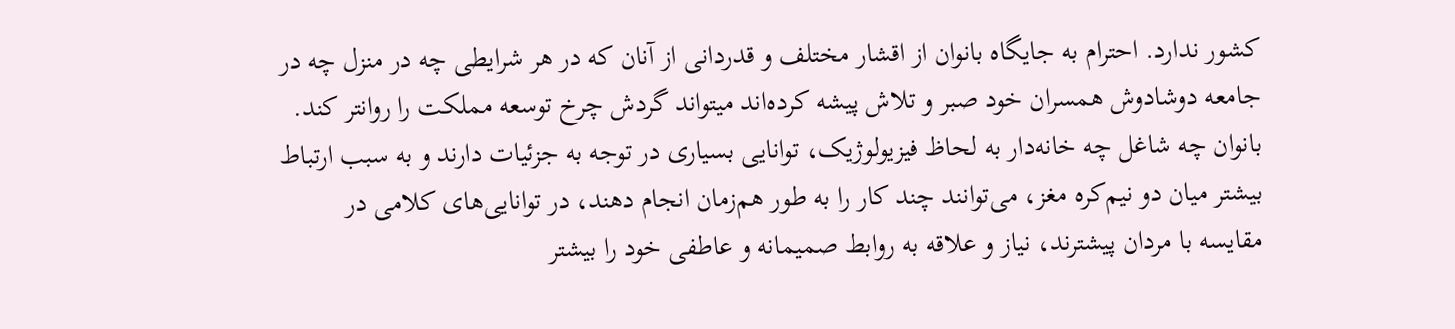کشور ندارد. احترام به جایگاه بانوان از اقشار مختلف و قدردانی از آنان که در هر شرایطی چه در منزل چه در جامعه دوشادوش همسران خود صبر و تلاش پیشه کرده‌اند میتواند گردش چرخ توسعه مملکت را روانتر کند.
بانوان چه شاغل چه خانه‌دار به لحاظ فیزیولوژیک، توانایی بسیاری در توجه به جزئیات دارند و به سبب ارتباط بیشتر میان دو نیم‌کره مغز، می‌توانند چند کار را به طور هم‌زمان انجام دهند، در توانایی‌‌های کلامی در مقایسه با مردان پیشترند، نیاز و علاقه به روابط صمیمانه و عاطفی خود را بیشتر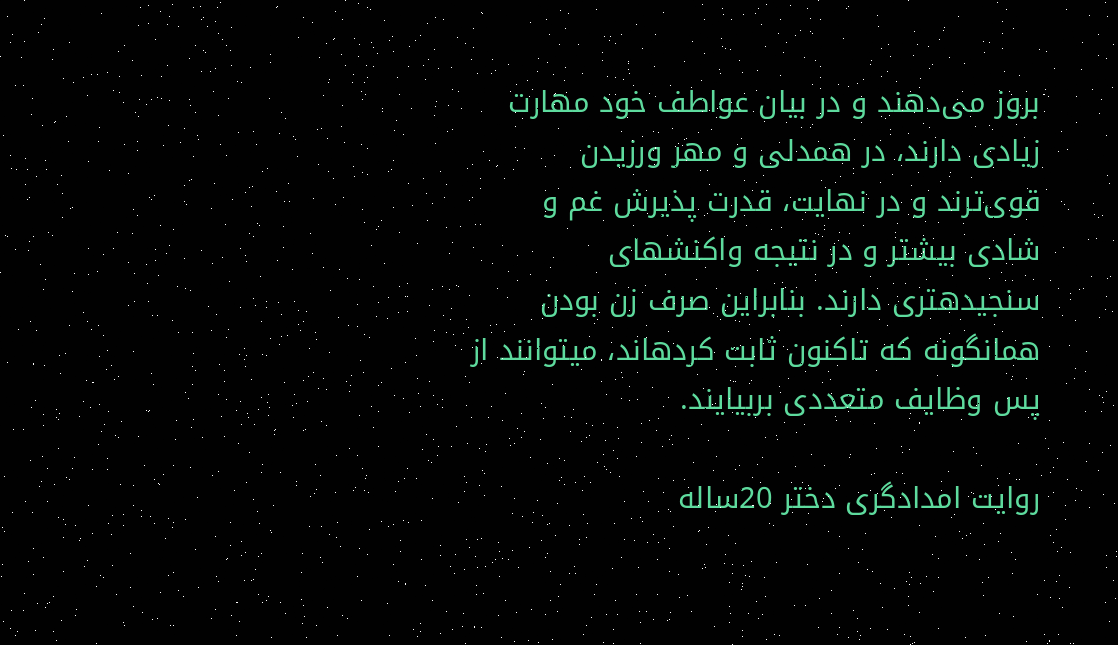بروز می‌دهند و در بیان عواطف خود مهارت زیادی دارند، در همدلی و مهر ورزیدن قوی‌ترند و در نهایت، قدرت پذیرش غم و شادی بیشتر و در نتیجه واکنشهای سنجیدهتری دارند. بنابراین صرف زن بودن همانگونه که تاکنون ثابت کردهاند، میتوانند از پس وظایف متعددی بربیایند.

روایت امدادگری دختر ‌20ساله‌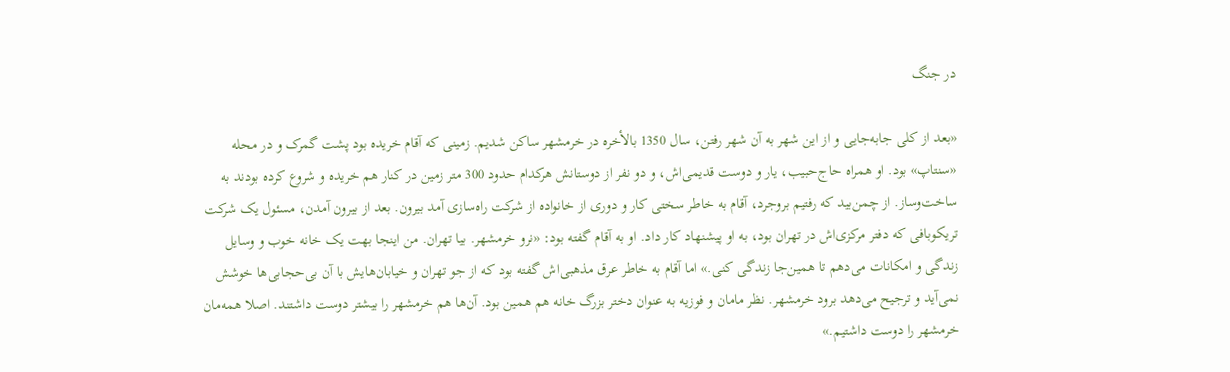در جنگ

«بعد از کلی جابه‌جایی و از این شهر به آن شهر رفتن، سال 1350 بالأخره در خرمشهر ساکن شدیم. زمینی که آقام خریده بود پشت گمرک و در محله «سنتاپ» بود. او همراه حاج‌حبیب، یار و دوست قدیمی‌اش، و دو نفر از دوستانش هرکدام حدود 300 متر زمین در کنار هم خریده و شروع کرده بودند به ساخت‌وساز. از چمن‌بید که رفتیم بروجرد، آقام به خاطر سختی کار و دوری از خانواده از شرکت راه‌سازی آمد بیرون. بعد از بیرون آمدن، مسئول یک شرکت تریکوبافی که دفتر مرکزی‌اش در تهران بود، به او پیشنهاد کار داد. او به آقام گفته بود: «نرو خرمشهر. بیا تهران. من اینجا بهت یک خانه خوب و وسایل زندگی و امکانات می‌دهم تا همین‌جا زندگی کنی.» اما آقام به‌ خاطر عرق مذهبی‌اش گفته بود که از جو تهران و خیابان‌هایش با آن بی‌حجابی‌ها خوشش نمی‌آید و ترجیح می‌دهد برود خرمشهر. نظر مامان و فوزیه به عنوان دختر بزرگ خانه هم همین بود. آن‌ها هم خرمشهر را بیشتر دوست داشتند. اصلا همه‌مان خرمشهر را دوست داشتیم.»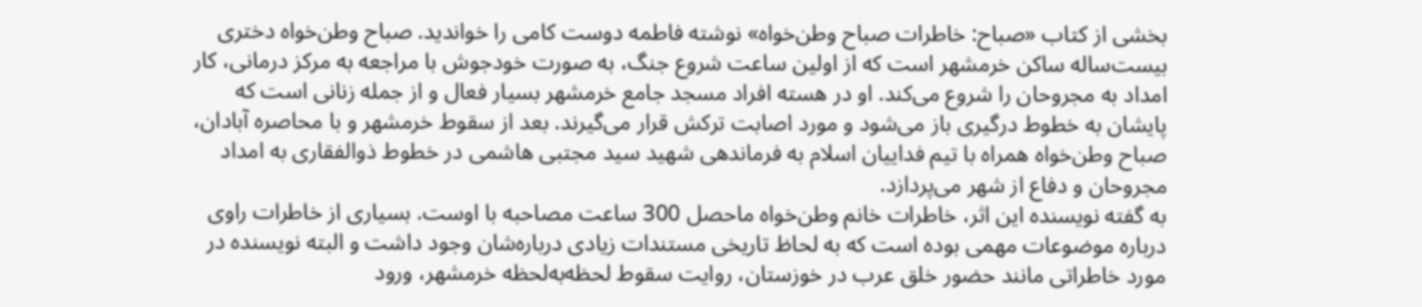بخشی از کتاب «صباح: خاطرات صباح وطن‌خواه» نوشته فاطمه دوست ‌کامی را خواندید. صباح وطن‌خواه دختری بیست‌ساله ساکن خرمشهر است که از اولین ساعت شروع جنگ، به صورت خودجوش با مراجعه به مرکز درمانی، کار امداد به مجروحان را شروع می‌کند. او در هسته افراد مسجد جامع خرمشهر بسیار فعال و از جمله زنانی است که پایشان به خطوط درگیری باز می‌شود و مورد اصابت ترکش قرار می‌گیرند. بعد از سقوط خرمشهر و با محاصره آبادان، صباح وطن‌خواه همراه با تیم فداییان اسلام به فرماندهی شهید سید مجتبی هاشمی در خطوط ذوالفقاری به امداد مجروحان و دفاع از شهر می‌پردازد.
به گفته نویسنده این اثر، خاطرات خانم وطن‌خواه ماحصل 300 ساعت مصاحبه با اوست. بسیاری از خاطرات راوی درباره موضوعات مهمی بوده است که به لحاظ تاریخی مستندات زیادی درباره‌شان وجود داشت و البته نویسنده در مورد خاطراتی مانند حضور خلق عرب در خوزستان، روایت سقوط لحظه‌به‌لحظه خرمشهر، ورود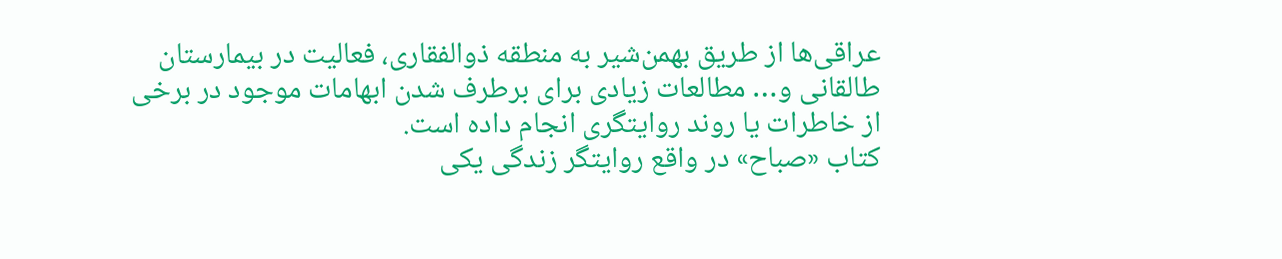عراقی‌ها از طریق بهمن‌شیر به منطقه ذوالفقاری، فعالیت در بیمارستان طالقانی و… مطالعات زیادی برای برطرف شدن ابهامات موجود در برخی از خاطرات یا روند روایتگری انجام داده است.
کتاب «صباح» در واقع روایتگر زندگی یکی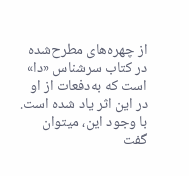از چهره‌های مطرح‌شده در کتاب سرشناس «دا» است که به‌دفعات از او در این اثر یاد شده است. با وجود این، میتوان گفت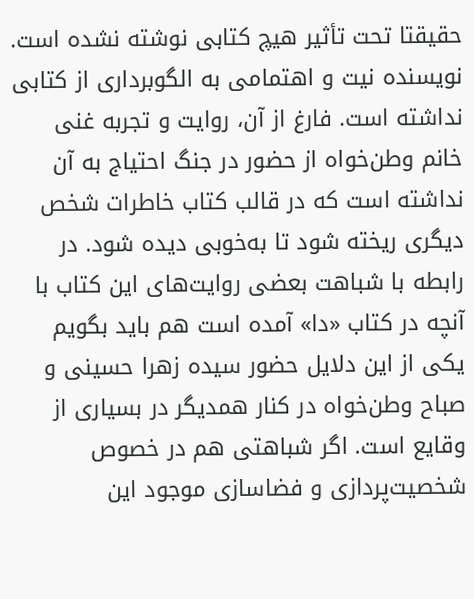حقیقتا تحت تأثیر هیچ کتابی نوشته نشده است. نویسنده نیت و اهتمامی به الگوبرداری از کتابی نداشته است. فارغ از آن، روایت و تجربه غنی خانم وطن‌خواه از حضور در جنگ احتیاج به آن نداشته است که در قالب کتاب خاطرات شخص دیگری ریخته شود تا به‌خوبی دیده شود. در رابطه با شباهت بعضی روایت‌های این کتاب با آنچه در کتاب «دا» آمده است هم باید بگویم یکی از این دلایل حضور سیده زهرا حسینی و صباح وطن‌خواه در کنار همدیگر در بسیاری از وقایع است. اگر شباهتی هم در خصوص شخصیت‌پردازی و فضاسازی موجود این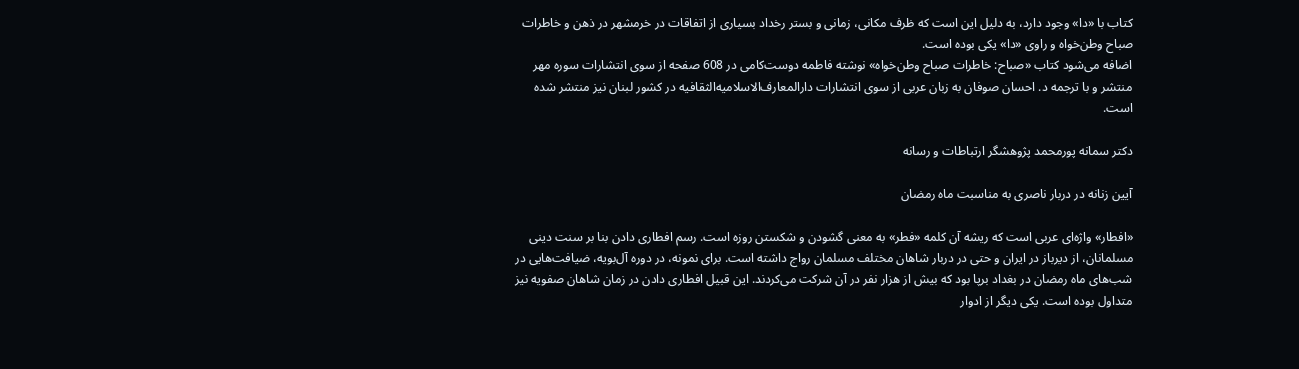کتاب با «دا» وجود دارد، به دلیل این است که ظرف مکانی، زمانی و بستر رخداد بسیاری از اتفاقات در خرمشهر در ذهن و خاطرات صباح وطن‌خواه و راوی «دا» یکی بوده است.
اضافه می‌شود کتاب «صباح: خاطرات صباح وطن‌خواه» نوشته فاطمه دوست‌‌کامی در 608 صفحه از سوی انتشارات سوره مهر منتشر و با ترجمه د. احسان صوفان به زبان عربی از سوی انتشارات دارالمعارف‌الاسلامیه‌الثقافیه در کشور لبنان نیز منتشر شده است.

دکتر سمانه پورمحمد پژوهشگر ارتباطات و رسانه

آیین زنانه در دربار ناصری به مناسبت ماه رمضان

«افطار» واژه‌ای عربی است که ریشه آن کلمه «فطر» به معنی گشودن و شکستن روزه است. رسم افطاری دادن بنا بر سنت دینی مسلمانان، از دیرباز در ایران و حتی در دربار شاهان مختلف مسلمان رواج داشته است. برای نمونه، در دوره آل‌بویه، ضیافت‌هایی در شب‌های ماه رمضان در بغداد برپا بود که بیش از هزار نفر در آن شرکت می‌کردند. این قبیل افطاری دادن در زمان شاهان صفویه نیز متداول بوده است. یکی دیگر از ادوار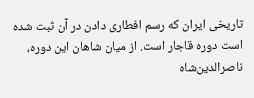تاریخی ایران که رسم افطاری دادن در آن ثبت شده است دوره قاجار است. از میان شاهان این دوره، ناصرالدین‌شاه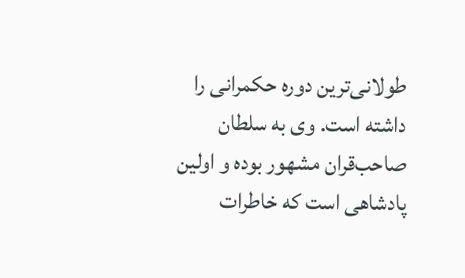طولانی‌ترین دوره حکمرانی را داشته است. وی به سلطان صاحب‌قران مشهور بوده و اولین پادشاهی است که خاطرات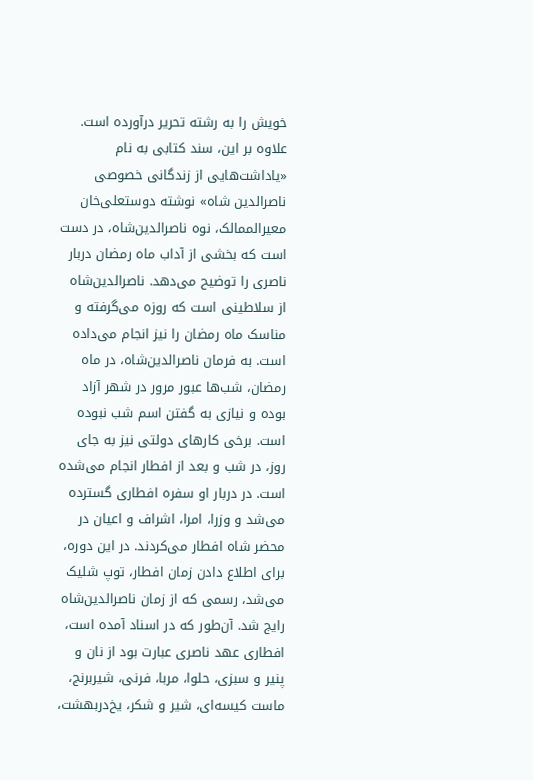خویش را به رشته تحریر درآورده است. علاوه بر این، سند کتابی به نام «یاداشت‌هایی از زندگانی خصوصی ناصرالدین شاه» نوشته دوستعلی‌خان معیرالممالک، نوه ناصرالدین‌شاه، در دست است که بخشی از آداب ماه رمضان دربار ناصری را توضیح می‌دهد. ناصرالدین‌شاه از سلاطینی است که روزه می‌گرفته و مناسک ماه رمضان را نیز انجام می‌داده است. به فرمان ناصرالدین‌شاه، در ماه رمضان، شب‌ها عبور مرور در شهر آزاد بوده و نیازی به گفتن اسم شب نبوده است. برخی کارهای دولتی نیز به جای روز، در شب و بعد از افطار انجام می‌شده است. در دربار او سفره افطاری گسترده می‌شد و وزرا، امرا، اشراف و اعیان در محضر شاه افطار می‌کردند. در این دوره، برای اطلاع دادن زمان افطار، توپ شلیک می‌شد، رسمی که از زمان ناصرالدین‌شاه رایج شد. آن‌طور که در اسناد آمده است، افطاری عهد ناصری عبارت بود از نان و پنیر و سبزی، حلوا، مربا، فرنی، شیربرنج، ماست کیسه‌ای، شیر و شکر، یخ‌دربهشت،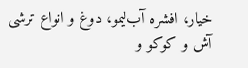خیار، افشره آب‌لیمو، دوغ و انواع ترشی آش و کوکو و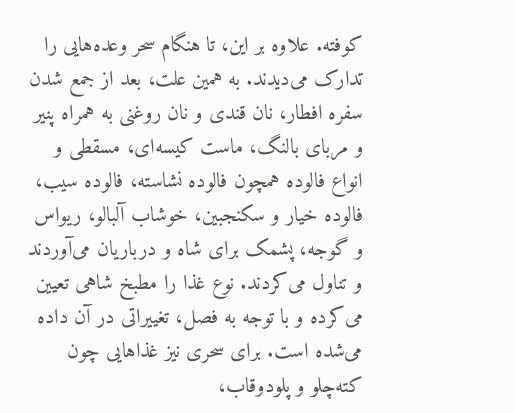کوفته. علاوه بر این، تا هنگام سحر وعده‌هایی را تدارک می‌دیدند. به همین علت، بعد از جمع شدن سفره افطار، نان قندی و نان روغنی به همراه پنیر و مربای بالنگ، ماست کیسه‌ای، مسقطی و انواع فالوده همچون فالوده نشاسته، فالوده سیب، فالوده خیار و سکنجبین، خوشاب آلبالو، ریواس و گوجه، پشمک برای شاه و درباریان می‌آوردند و تناول می‌کردند. نوع غذا را مطبخ شاهی تعیین می‌کرده و با توجه به فصل، تغییراتی در آن داده می‌شده است. برای سحری نیز غذاهایی چون کته‌چلو و پلودوقاب،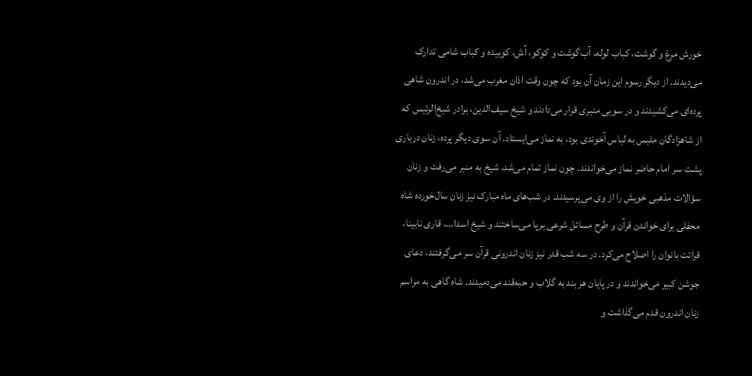خورش مرغ و گوشت، کباب لوله، آب‌گوشت و کوکو، آش، کوبیده و کباب شامی تدارک می‌دیدند. از دیگر رسوم این زمان آن بود که چون وقت اذان مغرب می‌شد، در اندرون شاهی پرده‌ای می‌کشیدند و در سویی منبری قرار می‌دادند و شیخ سیف‌الدین، برادر شیخ‌الرئیس که از شاهزادگان ملبس به لباس آخوندی بود، به نماز می‌ایستاد. آن سوی دیگر پرده، زنان درباری پشت سر امام حاضر نماز می‌خواندند. چون نماز تمام می‌شد، شیخ به منبر می‌رفت و زنان سؤالات مذهبی خویش را از وی می‌پرسیدند. در شب‌های ماه مبارک نیز زنان سال‌خورده شاه محفلی برای خواندن قرآن و طرح مسائل شرعی برپا می‌ساختند و شیخ اسدا…، قاری نابینا، قرائت بانوان را اصلاح می‌کرد. در سه شب قدر نیز زنان اندرونی قرآن سر می‌گرفتند، دعای جوشن کبیر می‌خواندند و در پایان هر بند به گلاب و حبه‌قند می‌دمیدند. شاه گاهی به مراسم زنان اندرون قدم می‌گذاشت و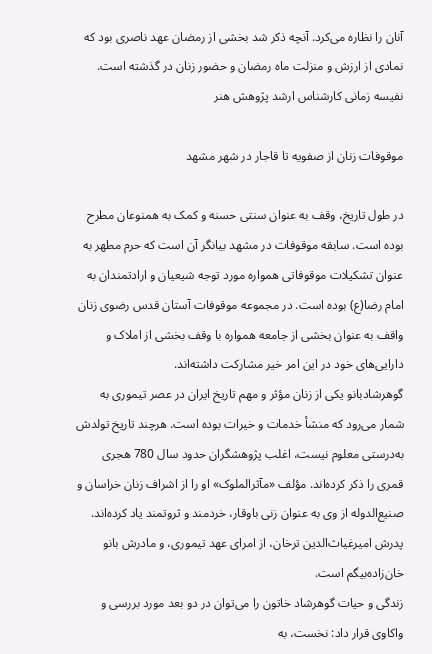آنان را نظاره می‌کرد. آنچه ذکر شد بخشی از رمضان عهد ناصری بود که نمادی از ارزش و منزلت ماه رمضان و حضور زنان در گذشته است.
نفیسه زمانی کارشناس ارشد پژوهش هنر

موقوفات زنان از صفویه تا قاجار در شهر مشهد

در طول تاریخ، وقف به عنوان سنتی حسنه و کمک به همنوعان مطرح بوده است. سابقه موقوفات در مشهد بیانگر آن است که حرم مطهر به عنوان تشکیلات موقوفاتی همواره مورد توجه شیعیان و ارادتمندان به امام رضا(ع) بوده است. در مجموعه موقوفات آستان قدس رضوی زنان واقف به عنوان بخشی از جامعه همواره با وقف بخشی از املاک و دارایی‌های خود در این امر خیر مشارکت داشته‌اند.
گوهرشادبانو یکی از زنان مؤثر و مهم تاریخ ایران در عصر تیموری به شمار می‌رود که منشأ خدمات و خیرات بوده است. هرچند تاریخ تولدش به‌درستی معلوم نیست، اغلب پژوهشگران حدود سال 780 هجری قمری را ذکر کرده‌اند. مؤلف «مآثرالملوک» او را از اشراف زنان خراسان و صنیع‌الدوله از وی به عنوان زنی باوقار، خردمند و ثروتمند یاد کرده‌اند. پدرش امیرغیاث‌الدین ترخان، از امرای عهد تیموری، و مادرش بانو خان‌زاده‌بیگم است.
زندگی و حیات گوهرشاد خاتون را می‌توان در دو بعد مورد بررسی و واکاوی قرار داد: نخست، به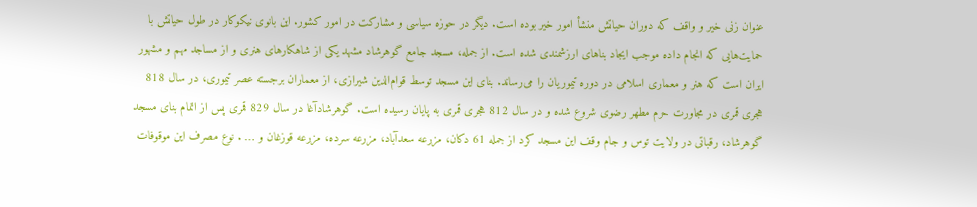عنوان زنی خیر و واقف که دوران حیاتش منشأ امور خیر بوده است. دیگر در حوزه سیاسی و مشارکت در امور کشور. این بانوی نیکوکار در طول حیاتش با حمایت‌هایی که انجام داده موجب ایجاد بناهای ارزشمندی شده است. از جمله، مسجد جامع گوهرشاد مشهد یکی از شاهکارهای هنری و از مساجد مهم و مشهور ایران است که هنر و معماری اسلامی در دوره تیموریان را می‌رساند. بنای این مسجد توسط قوام‌الدین شیرازی، از معماران برجسته عصر تیموری، در سال 818 هجری قمری در مجاورت حرم مطهر رضوی شروع شده و در سال 812 هجری قمری به پایان رسیده است. گوهرشادآغا در سال 829 قمری پس از اتمام بنای مسجد گوهرشاد، رقباتی در ولایت توس و جام وقف این مسجد کرد از جمله 61 دکان، مزرعه سعدآباد، مزرعه سرده، مزرعه قوزغان و … . نوع مصرف این موقوفات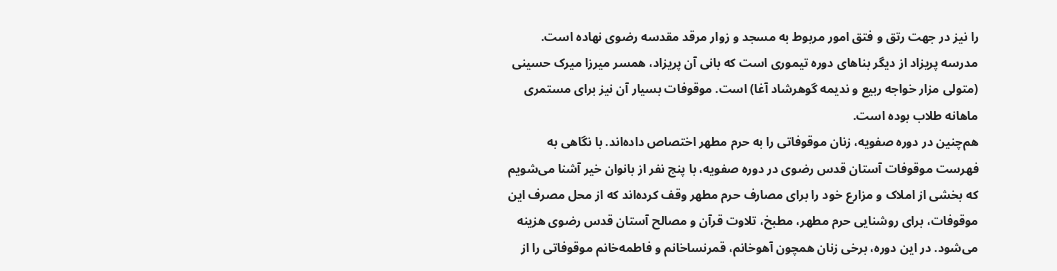را نیز در جهت رتق و فتق امور مربوط به مسجد و زوار مرقد مقدسه رضوی نهاده است.
مدرسه پریزاد از دیگر بناهای دوره تیموری است که بانی آن پریزاد، همسر میرزا میرک حسینی (متولی مزار خواجه ربیع و ندیمه گوهرشاد آغا) است. موقوفات بسیار آن نیز برای مستمری ماهانه طلاب بوده است.
هم‌چنین در دوره صفویه، زنان موقوفاتی را به حرم مطهر اختصاص داده‌اند. با نگاهی به فهرست موقوفات آستان قدس رضوی در دوره صفویه، با پنج نفر از بانوان خیر آشنا می‌شویم که بخشی از املاک و مزارع خود را برای مصارف حرم مطهر وقف کرده‌اند که از محل مصرف این موقوفات، برای روشنایی حرم مطهر، مطبخ، تلاوت قرآن و مصالح آستان قدس رضوی هزینه می‌شود. در این دوره، برخی زنان همچون آهوخانم، قمرنساخانم و فاطمه‌خانم موقوفاتی را از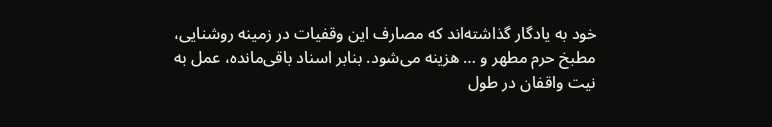خود به یادگار گذاشته‌اند که مصارف این وقفیات در زمینه روشنایی، مطبخ حرم مطهر و … هزینه می‌شود. بنابر اسناد باقی‌مانده، عمل به نیت واقفان در طول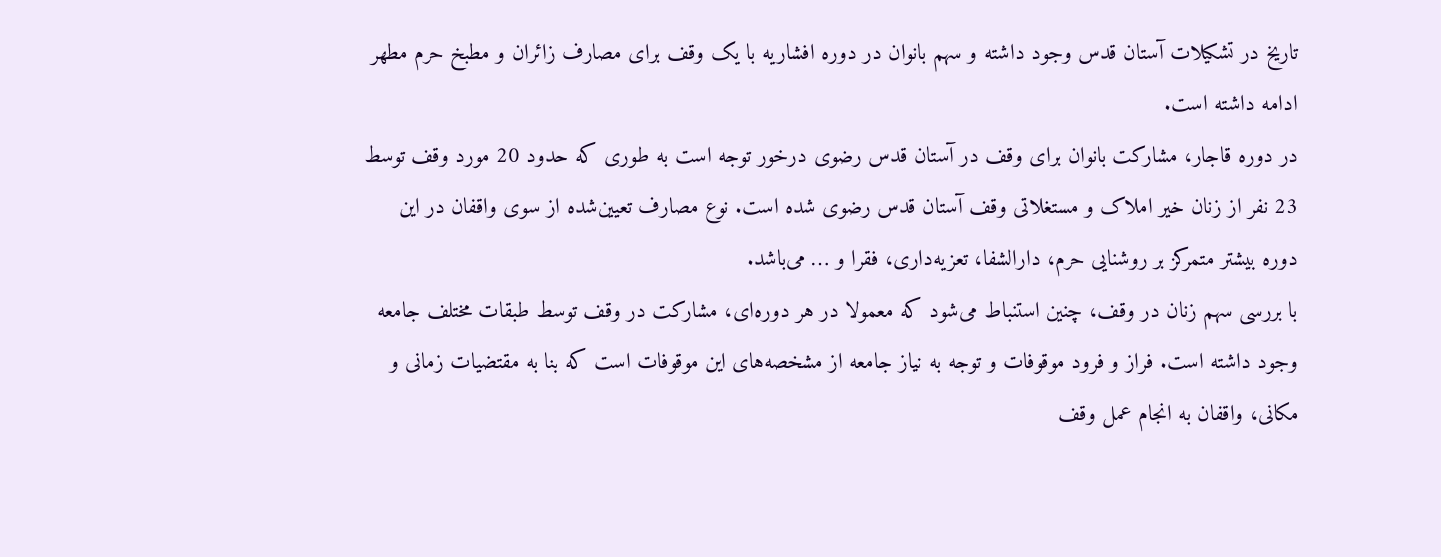تاریخ در تشکیلات آستان قدس وجود داشته و سهم بانوان در دوره افشاریه با یک وقف برای مصارف زائران و مطبخ حرم مطهر ادامه داشته است.
در دوره قاجار، مشارکت بانوان برای وقف در آستان قدس رضوی درخور توجه است به طوری که حدود 20 مورد وقف توسط 23 نفر از زنان خیر املاک و مستغلاتی وقف آستان قدس رضوی شده است. نوع مصارف تعیین‌شده از سوی واقفان در این دوره بیشتر متمرکز بر روشنایی حرم، دارالشفا، تعزیه‌داری، فقرا و … می‌باشد.
با بررسی سهم زنان در وقف، چنین استنباط می‌شود که معمولا در هر دوره‌ای، مشارکت در وقف توسط طبقات مختلف جامعه وجود داشته است. فراز و فرود موقوفات و توجه به نیاز جامعه از مشخصه‌های این موقوفات است که بنا به مقتضیات زمانی و مکانی، واقفان به انجام عمل وقف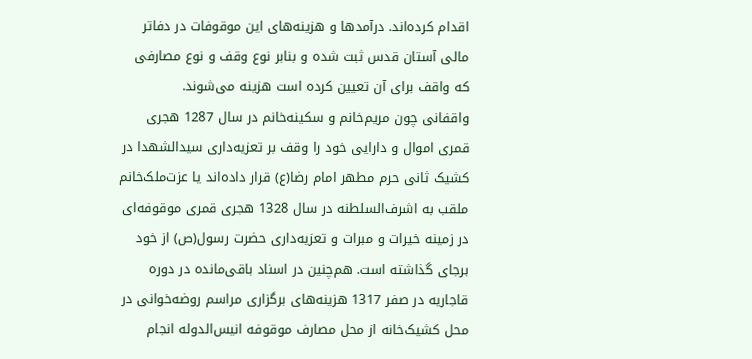اقدام کرده‌اند. درآمدها و هزینه‌های این موقوفات در دفاتر مالی آستان قدس ثبت شده و بنابر نوع وقف و نوع مصارفی که واقف برای آن تعیین کرده است هزینه می‌شوند.
واقفانی چون مریم‌خانم و سکینه‌خانم در سال 1287 هجری قمری اموال و دارایی خود را وقف بر تعزیه‌داری سیدالشهدا در کشیک ثانی حرم مطهر امام رضا(ع) قرار داده‌اند یا عزت‌ملک‌خانم ملقب به اشرف‌السلطنه در سال 1328 هجری قمری موقوفه‌ای در زمینه خیرات و مبرات و تعزیه‌داری حضرت رسول(ص) از خود برجای گذاشته است. هم‌چنین در اسناد باقی‌مانده در دوره قاجاریه در صفر 1317 هزینه‌های برگزاری مراسم روضه‌خوانی در محل کشیک‌خانه از محل مصارف موقوفه انیس‌الدوله انجام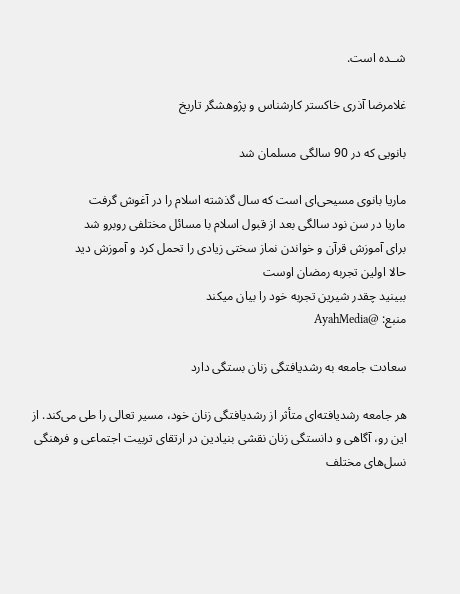شــده است.

غلامرضا آذری خاکستر کارشناس و پژوهشگر تاریخ

بانویی که در 90 سالگی مسلمان شد

ماریا بانوی مسیحی‌ای است که سال گذشته اسلام را در آغوش گرفت
ماریا در سن نود سالگی بعد از قبول اسلام با مسائل مختلفی روبرو شد
برای آموزش قرآن و خواندن نماز سختی زیادی را تحمل کرد و آموزش دید
حالا اولین تجربه رمضان اوست
ببینید چقدر شیرین تجربه خود را بیان میکند
منبع: @AyahMedia

سعادت جامعه به رشدیافتگی زنان بستگی دارد

هر جامعه رشدیافته‌ای متأثر از رشدیافتگی زنان خود، مسیر تعالی را طی می‌کند. از این ‌رو، آگاهی و دانستگی زنان نقشی بنیادین در ارتقای تربیت اجتماعی و فرهنگی نسل‌های مختلف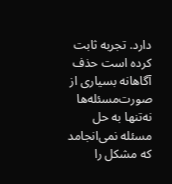دارد. تجربه ثابت کرده است حذف آگاهانه بسیاری از صورت‌مسئله‌ها نه‌تنها به حل مسئله نمی‌انجامد که مشکل را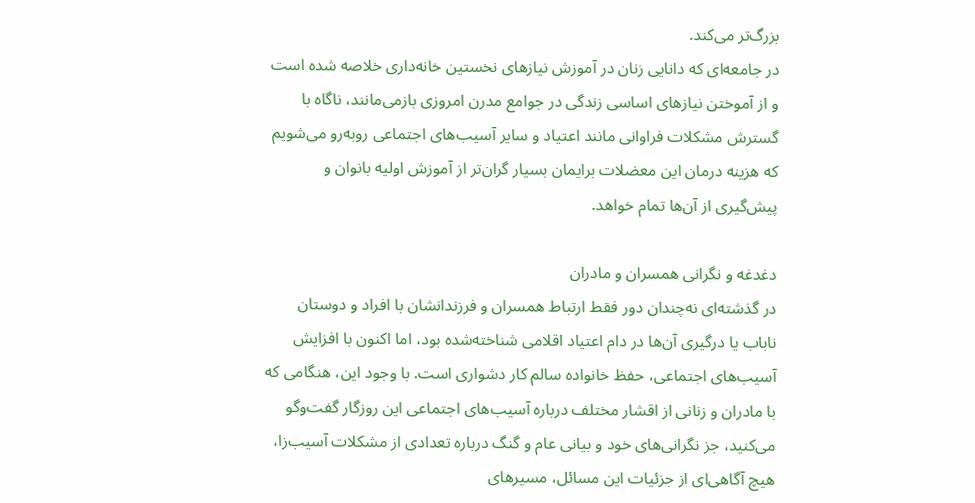بزرگ‌تر می‌کند.
در جامعه‌ای که دانایی زنان در آموزش نیازهای نخستین خانه‌داری خلاصه شده است و از آموختن نیازهای اساسی زندگی در جوامع مدرن امروزی بازمی‌مانند، ناگاه با گسترش مشکلات فراوانی مانند اعتیاد و سایر آسیب‌های اجتماعی روبه‌رو می‌شویم که هزینه درمان این معضلات برایمان بسیار گران‌تر از آموزش اولیه بانوان و پیش‌گیری از آن‌ها تمام خواهد.

دغدغه و نگرانی همسران و مادران
در گذشته‌ای نه‌چندان دور فقط ارتباط همسران و فرزندانشان با افراد و دوستان ناباب یا درگیری آن‌ها در دام اعتیاد اقلامی شناخته‌شده بود، اما اکنون با افزایش آسیب‌های اجتماعی، حفظ خانواده‌ سالم کار دشواری است. با وجود این، هنگامی که با مادران و زنانی از اقشار مختلف درباره آسیب‌های اجتماعی این روزگار گفت‌وگو می‌کنید، جز نگرانی‌های خود و بیانی عام و گنگ درباره تعدادی از مشکلات آسیب‌زا، هیچ آگاهی‌ای از جزئیات این مسائل، مسیرهای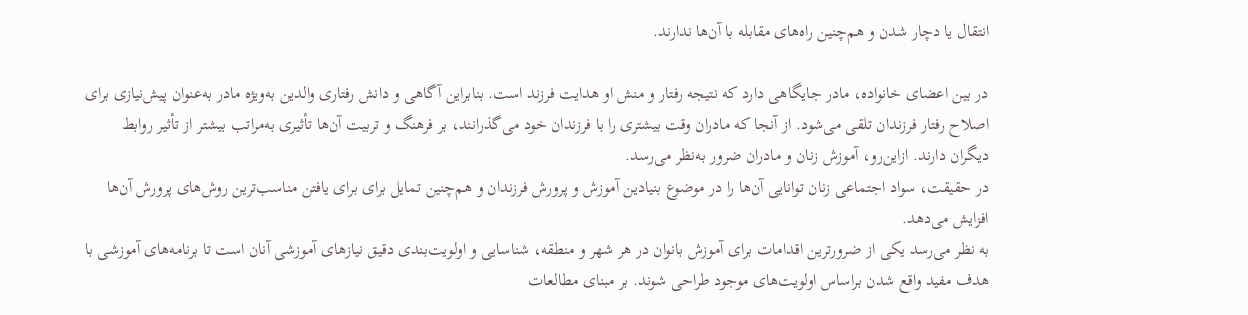انتقال یا دچار شدن و هم‌چنین راه‌های مقابله با آن‌ها ندارند.

در بین اعضای خانواده، مادر جایگاهی دارد که نتیجه رفتار و منش او هدایت فرزند است. بنابراین آگاهی و دانش رفتاری والدین به‌ویژه مادر به‌عنوان پیش‌نیازی برای اصلاح رفتار فرزندان تلقی می‌شود. از آنجا که مادران وقت بیشتری را با فرزندان خود می‌گذرانند، بر فرهنگ و تربیت آن‌ها تأثیری به‌مراتب بیشتر از تأثیر روابط دیگران دارند. ازاین‌رو، آموزش زنان و مادران ضرور به‌نظر می‌رسد.
در حقیقت، سواد اجتماعی زنان توانایی آن‌ها را در موضوع بنیادین آموزش و پرورش فرزندان و هم‌چنین تمایل برای برای یافتن مناسب‌ترین روش‌های پرورش آن‌ها افزایش می‌دهد.
به نظر می‌رسد یکی از ضرور‌ترین اقدامات برای آموزش بانوان در هر شهر و منطقه، شناسایی و اولویت‌بندی دقیق نیازهای آموزشی آنان است تا برنامه‌های آموزشی با هدف مفید واقع شدن براساس اولویت‌های موجود طراحی شوند. بر مبنای مطالعات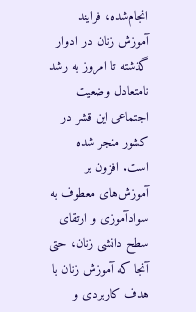انجام‌شده، فرایند آموزش زنان در ادوار گذشته تا امروز به رشد نامتعادل وضعیت اجتماعی این قشر در کشور منجر شده است. افزون‌ بر آموزش‌های معطوف به سواد‌آموزی و ارتقای سطح دانشی زنان، حتی آنجا که آموزش زنان با هدف کاربردی و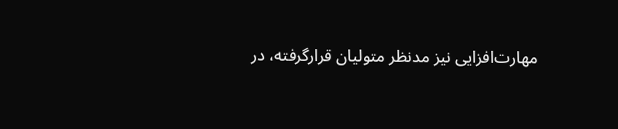مهارت‌افزایی نیز مدنظر متولیان قرارگرفته، در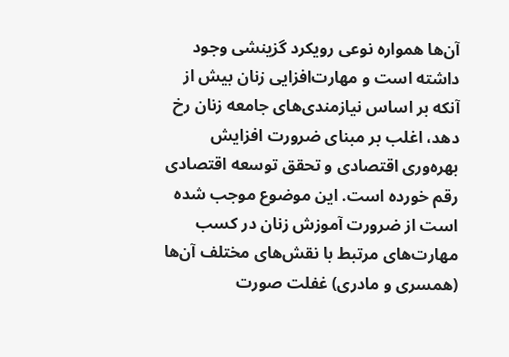آن‌ها همواره نوعی رویکرد گزینشی وجود داشته است و مهارت‌افزایی زنان بیش از آنکه بر اساس نیازمندی‌های جامعه زنان رخ دهد، اغلب بر مبنای ضرورت افزایش بهره‌وری اقتصادی و تحقق توسعه اقتصادی رقم خورده است. این موضوع موجب شده است از ضرورت آموزش زنان در کسب مهارت‌های مرتبط با نقش‌های مختلف آن‌ها (همسری و مادری) غفلت صورت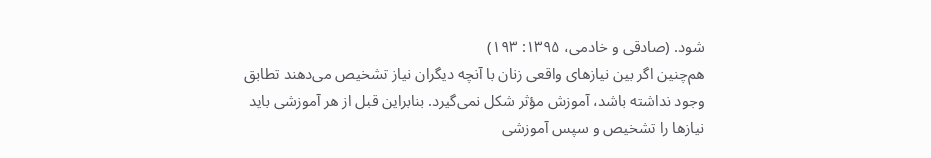شود. (صادقی و خادمی، ۱۳۹۵: ۱۹۳)
هم‌چنین اگر بین نیازهای واقعی زنان با آنچه دیگران نیاز تشخیص می‌دهند تطابق وجود نداشته باشد، آموزش مؤثر شکل نمی‌گیرد. بنابراین قبل از هر آموزشی باید نیازها را تشخیص و سپس آموزشی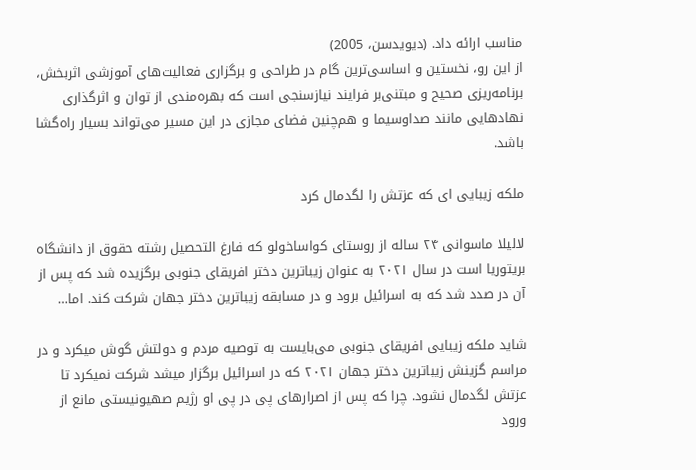مناسب ارائه داد. (دیویدسن، 2005)
از این‌ رو، نخستین و اساسی‌ترین گام در طراحی و برگزاری فعالیت‌های آموزشی اثربخش، برنامه‌ریزی صحیح و مبتنی‌بر فرایند نیازسنجی است که بهره‌مندی از توان و اثرگذاری نهادهایی مانند صداوسیما و هم‌چنین فضای مجازی در این مسیر می‌تواند بسیار راه‌گشا باشد.

ملکه زیبایی ای که عزتش را لگدمال کرد

لالیلا ماسوانی ۲۴ ساله از روستای کواساخولو که فارغ التحصیل رشته حقوق از دانشگاه بریتوریا است در سال ۲۰۲۱ به عنوان زیباترین دختر افریقای جنوبی برگزیده شد که پس از آن در صدد شد که به اسرائیل برود و در مسابقه زیباترین دختر جهان شرکت کند. اما…

شاید ملکه زیبایی افریقای جنوبی می‌بایست به توصیه مردم و دولتش گوش میکرد و در مراسم گزینش زیباترین دختر جهان ۲۰۲۱ که در اسرائیل برگزار میشد شرکت نمیکرد تا عزتش لگدمال نشود. چرا که پس از اصرار‌های پی در پی او رژیم صهیونیستی مانع از ورود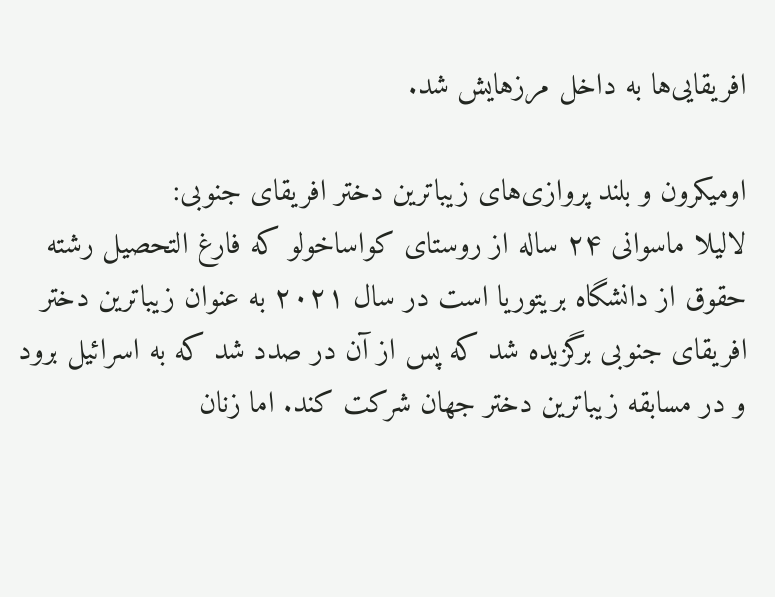افریقایی‌ها به داخل مرزهایش شد.

اومیکرون و بلند پروازی‌های زیباترین دختر افریقای جنوبی:
لالیلا ماسوانی ۲۴ ساله از روستای کواساخولو که فارغ التحصیل رشته حقوق از دانشگاه بریتوریا است در سال ۲۰۲۱ به عنوان زیباترین دختر افریقای جنوبی برگزیده شد که پس از آن در صدد شد که به اسرائیل برود و در مسابقه زیباترین دختر جهان شرکت کند. اما زنان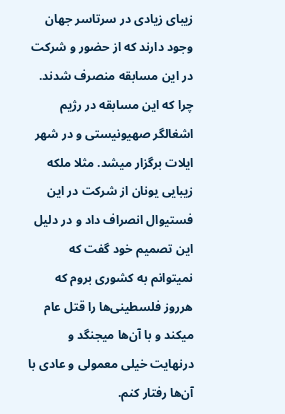زیبای زیادی در سرتاسر جهان وجود دارند که از حضور و شرکت در این مسابقه منصرف شدند. چرا که این مسابقه در رژیم اشغالگر صهیونیستی و در شهر ایلات برگزار میشد. مثلا ملکه زیبایی یونان از شرکت در این فستیوال انصراف داد و در دلیل این تصمیم خود گفت که نمیتوانم به کشوری بروم که هرروز فلسطینی‌ها را قتل عام میکند و با آن‌ها میجنگد و درنهایت خیلی معمولی و عادی با آن‌ها رفتار کنم.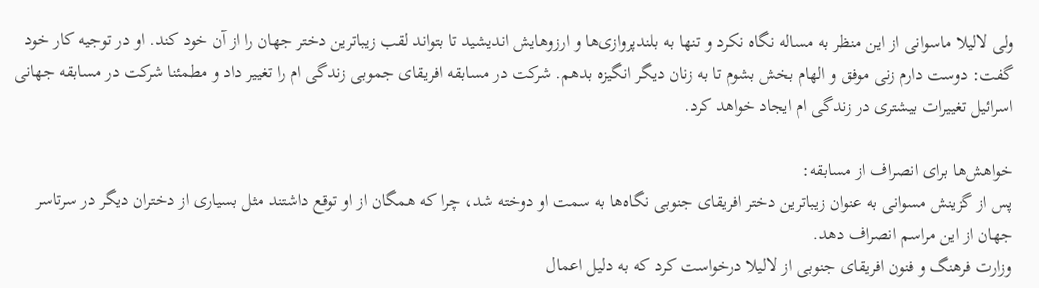ولی لالیلا ماسوانی از این منظر به مساله نگاه نکرد و تنها به بلندپروازی‌ها و ارزوهایش اندیشید تا بتواند لقب زیباترین دختر جهان را از آن خود کند. او در توجیه کار خود گفت: دوست دارم زنی موفق و الهام بخش بشوم تا به زنان دیگر انگیزه بدهم. شرکت در مسابقه افریقای جموبی زندگی ام را تغییر داد و مطمئنا شرکت در مسابقه جهانی اسرائیل تغییرات بیشتری در زندگی ام ایجاد خواهد کرد.

خواهش‌ها برای انصراف از مسابقه:
پس از گزینش مسوانی به عنوان زیباترین دختر افریقای جنوبی نگاه‌ها به سمت او دوخته شد، چرا که همگان از او توقع داشتند مثل بسیاری از دختران دیگر در سرتاسر جهان از این مراسم انصراف دهد.
وزارت فرهنگ و فنون افریقای جنوبی از لالیلا درخواست کرد که به دلیل اعمال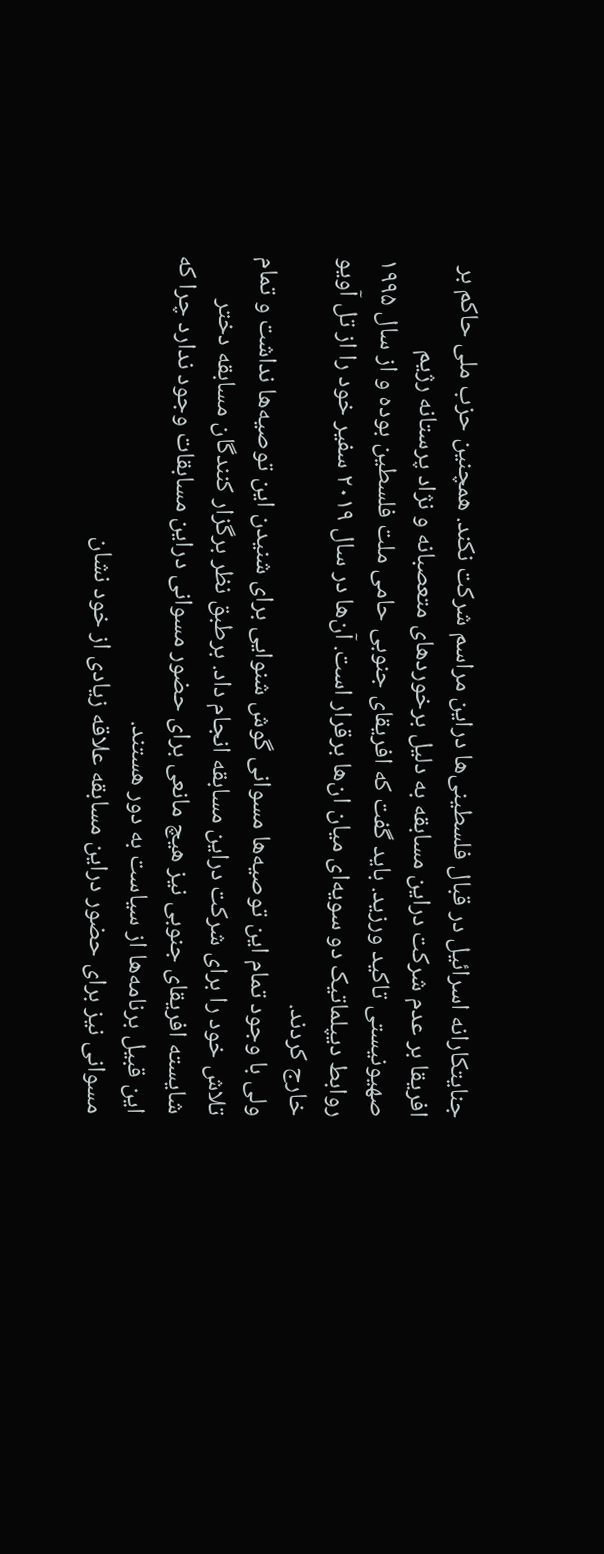جنایتکارانه اسرائیل در قبال فلسطینی‌ها دراین مراسم شرکت نکند. همچنین حزب ملی حاکم بر افریقا بر عدم شرکت دراین مسابقه به دلیل برخورد‌های متعصبانه و نژاد پرستانه رژیم صهیونیستی تاکید ورزید. باید گفت که افریقای جنوبی حامی ملت فلسطین بوده و از سال ۱۹۹۵ روابط دیپلماتیک دو سویه‌ای میان ان‌ها برقرار است. آن‌ها در سال ۲۰۱۹ سفیر خود را از تل آویو خارج کردند.
ولی با وجود تمام این توصیه‌ها مسوانی گوش شنوایی برای شنیدن این توصیه‌ها نداشت و تمام تلاش خود را برای شرکت دراین مسابقه انجام داد. برطبق نظر برگزار کنندگان مسابقه دختر شایسته افریقای جنوبی نیز هیچ مانعی برای حضور مسوانی دراین مسابقات وجود ندارد چرا که این قبیل برنامه‌ها از سیاست به دور هستند.
مسوانی نیز برای حضور دراین مسابقه علاقه زیادی از خود نشان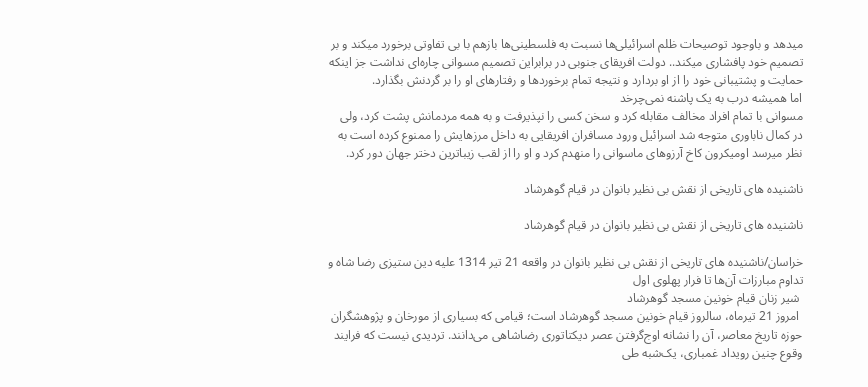میدهد و باوجود توصیحات ظلم اسرائیلی‌ها نسبت به فلسطینی‌ها بازهم با بی تفاوتی برخورد میکند و بر تصمیم خود پافشاری میکند.. دولت افریقای جنوبی در برابراین تصمیم مسوانی چاره‌ای نداشت جز اینکه حمایت و پشتیبانی خود را از او بردارد و نتیجه تمام برخورد‌ها و رفتار‌های او را بر گردنش بگذارد.
اما همیشه درب به یک پاشنه نمی‌چرخد
مسوانی با تمام افراد مخالف مقابله کرد و سخن کسی را نپذیرفت و به همه مردمانش پشت کرد، ولی در کمال ناباوری متوجه شد اسرائیل ورود مسافران افریقایی به داخل مرزهایش را ممنوع کرده است به نظر میرسد اومیکرون کاخ آرزو‌های ماسوانی را منهدم کرد و او را از لقب زیباترین دختر جهان دور کرد.

ناشنیده های تاریخی از نقش بی نظیر بانوان در قیام گوهرشاد

ناشنیده های تاریخی از نقش بی نظیر بانوان در قیام گوهرشاد

خراسان/ناشنیده های تاریخی از نقش بی نظیر بانوان در واقعه 21 تیر 1314 علیه دین ستیزی رضا شاه و تداوم مبارزات آن‌ها تا فرار پهلوی اول
 شیر زنان قیام خونین مسجد گوهرشاد
 امروز 21 تیرماه، سالروز قیام خونین مسجد گوهرشاد است؛ قیامی که بسیاری از مورخان و پژوهشگران حوزه تاریخ معاصر، آن را نشانه اوج‌گرفتن عصر دیکتاتوری رضاشاهی می‌دانند. تردیدی نیست که فرایند وقوع چنین رویداد غمباری، یک‌شبه طی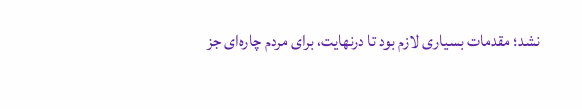نشد؛ مقدمات بسیاری لازم بود تا درنهایت، برای مردم چاره‌ای جز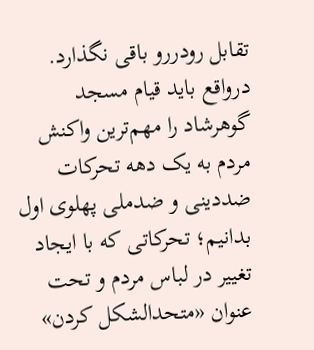تقابل رودررو باقی نگذارد. درواقع باید قیام مسجد گوهرشاد را مهم‌ترین واکنش مردم به یک دهه تحرکات ضددینی و ضدملی پهلوی اول بدانیم؛ تحرکاتی که با ایجاد تغییر در لباس مردم و تحت عنوان «متحدالشکل کردن»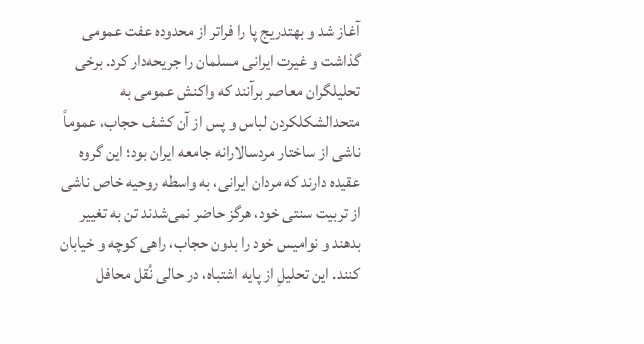آغاز شد و بهتدریج پا را فراتر از محدوده عفت عمومی گذاشت و غیرت ایرانی مسلمان را جریحه‌دار کرد. برخی تحلیلگران معاصر برآنند که واکنش عمومی به متحدالشکلکردن لباس و پس از آن کشف حجاب، عموماً ناشی از ساختار مردسالارانه جامعه ایران بود؛ این گروه عقیده دارند که مردان ایرانی، به واسطه روحیه خاص ناشی از تربیت سنتی خود، هرگز حاضر نمی‌شدند تن به تغییر بدهند و نوامیس خود را بدون حجاب، راهی کوچه و خیابان کنند. این تحلیلِ از پایه اشتباه، در حالی نُقل محافل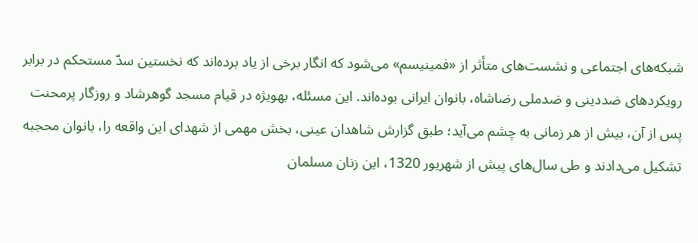شبکه‌های اجتماعی و نشست‌های متأثر از «فمینیسم» می‌شود که انگار برخی از یاد برده‌اند که نخستین سدّ مستحکم در برابر رویکردهای ضددینی و ضدملی رضاشاه، بانوان ایرانی بوده‌اند. این مسئله، بهویژه در قیام مسجد گوهرشاد و روزگار پرمحنت پس از آن، بیش از هر زمانی به چشم می‌آید؛ طبق گزارش شاهدان عینی، بخش مهمی از شهدای این واقعه را، بانوان محجبه تشکیل می‌دادند و طی سال‌های پیش از شهریور 1320، این زنان مسلمان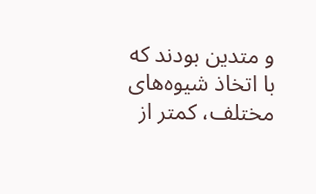و متدین بودند که با اتخاذ شیوه‌های مختلف، کمتر از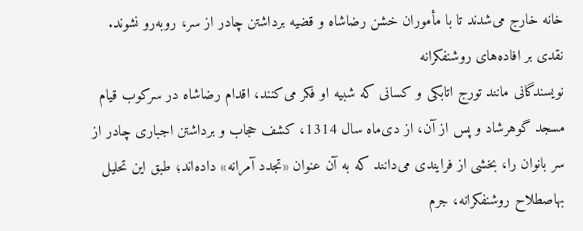خانه خارج می‌شدند تا با مأموران خشن رضاشاه و قضیه برداشتن چادر از سر، روبه‌رو نشوند.
نقدی بر افاده‌های روشنفکرانه
نویسندگانی مانند تورج اتابکی و کسانی که شبیه او فکر می‌کنند، اقدام رضاشاه در سرکوب قیام مسجد گوهرشاد و پس از آن، از دی‌ماه سال 1314، کشف حجاب و برداشتن اجباری چادر از سر بانوان را، بخشی از فرایندی می‌دانند که به آن عنوان «تجدد آمرانه» داده‌اند؛ طبق این تحلیل بهاصطلاح روشنفکرانه، جرم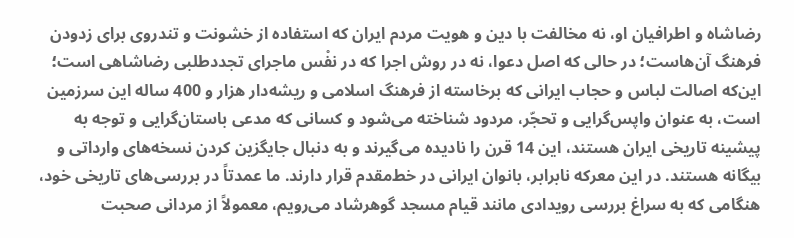رضاشاه و اطرافیان او، نه مخالفت با دین و هویت مردم ایران که استفاده از خشونت و تندروی برای زدودن فرهنگ آن‌هاست؛ در حالی که اصل دعوا، نه در روش اجرا که در نفْس ماجرای تجددطلبی رضاشاهی است؛ این‌که اصالت لباس و حجاب ایرانی که برخاسته از فرهنگ اسلامی و ریشه‌دار هزار و 400 ساله این سرزمین است، به عنوان واپس‌گرایی و تحجّر، مردود شناخته می‌شود و کسانی که مدعی باستان‌گرایی و توجه به پیشینه تاریخی ایران هستند، این 14 قرن را نادیده می‌گیرند و به دنبال جایگزین کردن نسخه‌های وارداتی و بیگانه هستند. در این معرکه نابرابر، بانوان ایرانی در خط‌مقدم قرار دارند. ما عمدتاً در بررسی‌های تاریخی خود، هنگامی که به سراغ بررسی رویدادی مانند قیام مسجد گوهرشاد می‌رویم، معمولاً از مردانی صحبت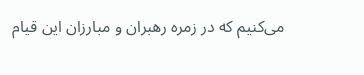می‌کنیم که در زمره رهبران و مبارزان این قیام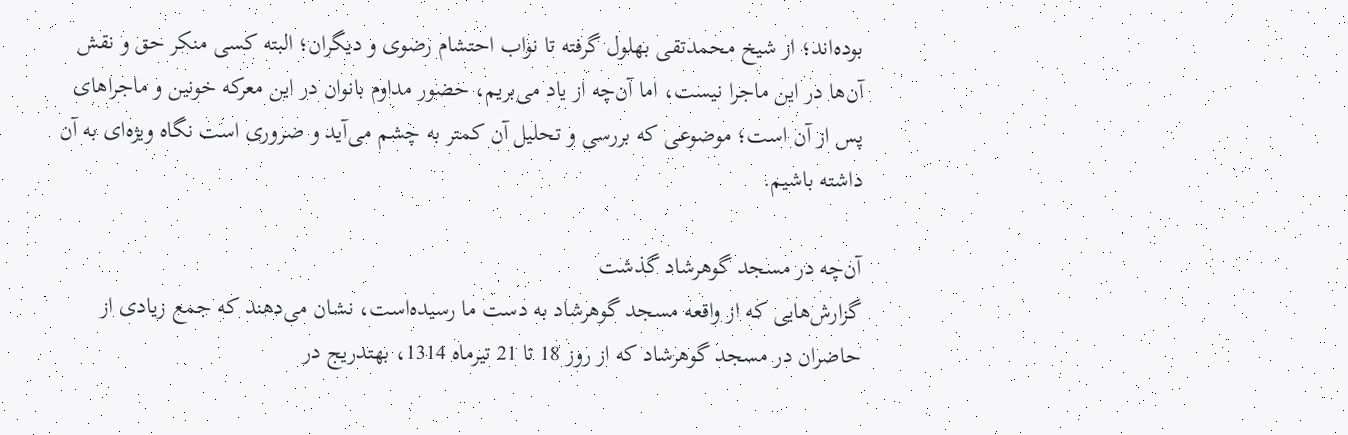بوده‌اند؛ از شیخ محمدتقی بهلول گرفته تا نواب احتشام رضوی و دیگران؛ البته کسی منکر حق و نقش آن‌ها در این ماجرا نیست، اما آن‌چه از یاد می‌بریم، حضور مداوم بانوان در این معرکه خونین و ماجراهای پس از آن است؛ موضوعی که بررسی و تحلیل آن کمتر به چشم می‌آید و ضروری است نگاه ویژه‌ای به آن داشته‌ باشیم.

آن‌چه در مسجد گوهرشاد گذشت
گزارش‌هایی که از واقعه مسجد گوهرشاد به دست ما رسیده‌است، نشان می‌دهند که جمع زیادی از حاضران در مسجد گوهرشاد که از روز 18 تا 21 تیرماه 1314، بهتدریج در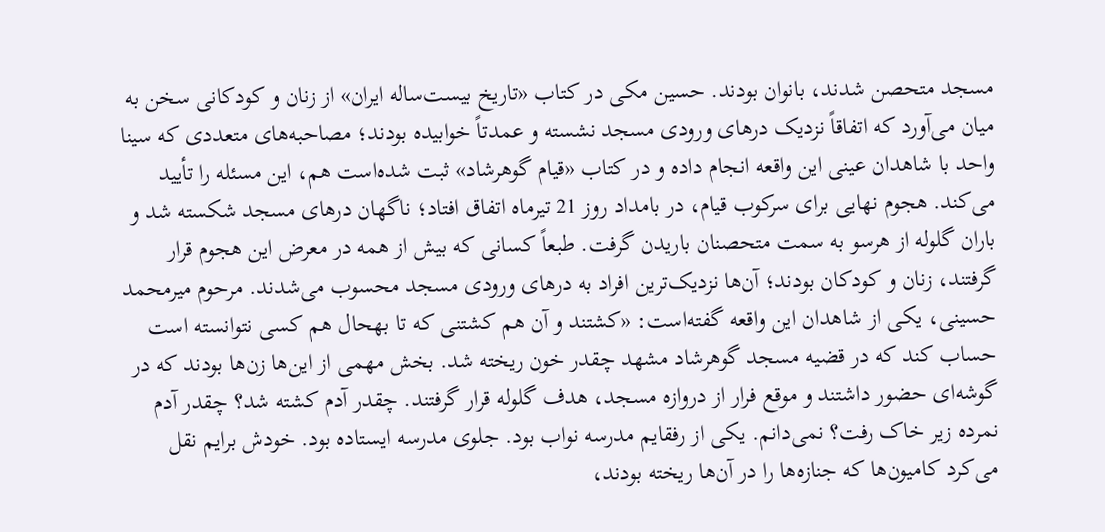مسجد متحصن شدند، بانوان بودند. حسین مکی در کتاب «تاریخ بیست‌ساله ایران» از زنان و کودکانی سخن به میان می‌آورد که اتفاقاً نزدیک درهای ورودی مسجد نشسته و عمدتاً خوابیده بودند؛ مصاحبه‌های متعددی که سینا واحد با شاهدان عینی این واقعه انجام داده و در کتاب «قیام گوهرشاد» ثبت شده‌است هم، این مسئله را تأیید می‌کند. هجوم نهایی برای سرکوب قیام، در بامداد روز 21 تیرماه اتفاق افتاد؛ ناگهان درهای مسجد شکسته شد و باران گلوله از هرسو به سمت متحصنان باریدن گرفت. طبعاً کسانی که بیش از همه در معرض این هجوم قرار گرفتند، زنان و کودکان بودند؛ آن‌ها نزدیک‌ترین افراد به درهای ورودی مسجد محسوب می‌شدند. مرحوم میرمحمد حسینی، یکی از شاهدان این واقعه گفته‌است: «کشتند و آن هم کشتنی که تا بهحال هم کسی نتوانسته است حساب کند که در قضیه مسجد گوهرشاد مشهد چقدر خون ریخته شد. بخش مهمی از این‌ها زن‌ها بودند که در گوشه‌ای حضور داشتند و موقع فرار از دروازه مسجد، هدف گلوله قرار گرفتند. چقدر آدم کشته شد؟ چقدر آدم نمرده زیر خاک رفت؟ نمی‌دانم. یکی از رفقایم مدرسه نواب بود. جلوی مدرسه ایستاده بود. خودش برایم نقل می‌کرد کامیون‌ها که جنازه‌ها را در آن‌ها ریخته بودند،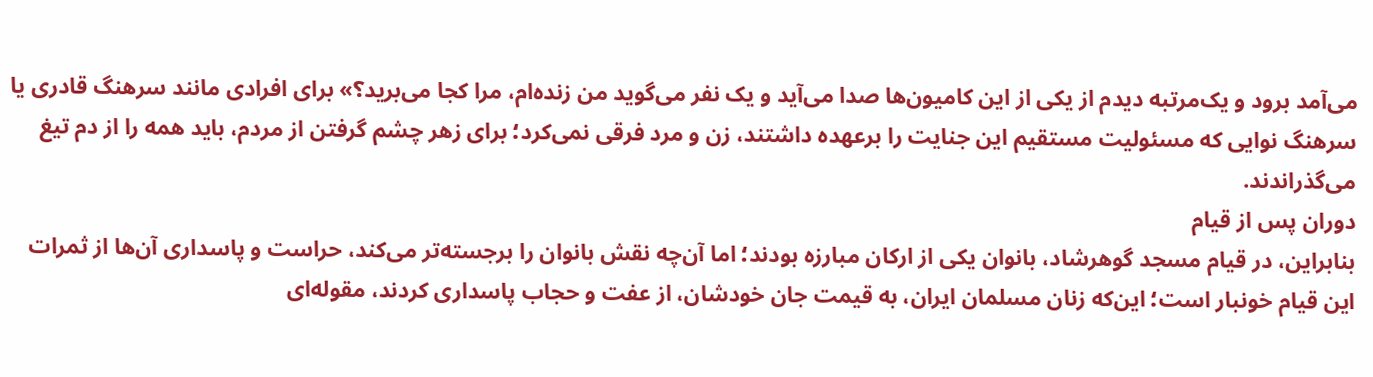می‌آمد برود و یک‌مرتبه دیدم از یکی از این کامیون‌ها صدا می‌آید و یک نفر می‌گوید من زنده‌ام، مرا کجا می‌برید؟» برای افرادی مانند سرهنگ قادری یا سرهنگ نوایی که مسئولیت مستقیم این جنایت را برعهده داشتند، زن و مرد فرقی نمی‌کرد؛ برای زهر چشم گرفتن از مردم، باید همه را از دم تیغ می‌گذراندند.
دوران پس از قیام
بنابراین، در قیام مسجد گوهرشاد، بانوان یکی از ارکان مبارزه بودند؛ اما آن‌چه نقش بانوان را برجسته‌تر می‌کند، حراست و پاسداری آن‌ها از ثمرات این قیام خونبار است؛ این‌که زنان مسلمان ایران، به قیمت جان خودشان، از عفت و حجاب پاسداری کردند، مقوله‌ای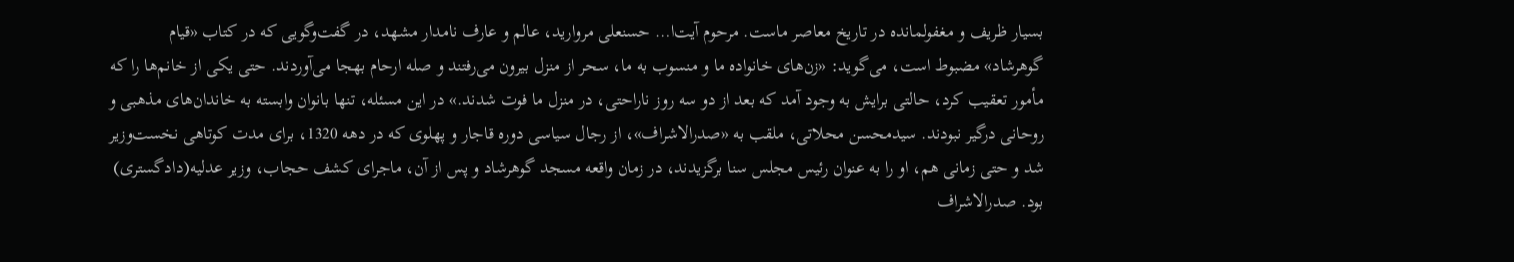بسیار ظریف و مغفولمانده در تاریخ معاصر ماست. مرحوم آیت‌ا… حسنعلی مروارید، عالم و عارف نامدار مشهد، در گفت‌وگویی که در کتاب «قیام گوهرشاد» مضبوط است، می‌گوید: «زن‌های خانواده ما و منسوب به ما، سحر از منزل بیرون می‌رفتند و صله ارحام بهجا می‌آوردند. حتی یکی از خانم‌ها را که مأمور تعقیب کرد، حالتی برایش به وجود آمد که بعد از دو سه روز ناراحتی، در منزل ما فوت شدند.» در این مسئله، تنها بانوان وابسته به خاندان‌های مذهبی و روحانی درگیر نبودند. سیدمحسن محلاتی، ملقب به «صدرالاشراف»، از رجال سیاسی دوره قاجار و پهلوی که در دهه 1320، برای مدت کوتاهی نخست‌وزیر شد و حتی زمانی هم، او را به عنوان رئیس مجلس سنا برگزیدند، در زمان واقعه مسجد گوهرشاد و پس از آن، ماجرای کشف حجاب، وزیر عدلیه(دادگستری) بود. صدرالاشراف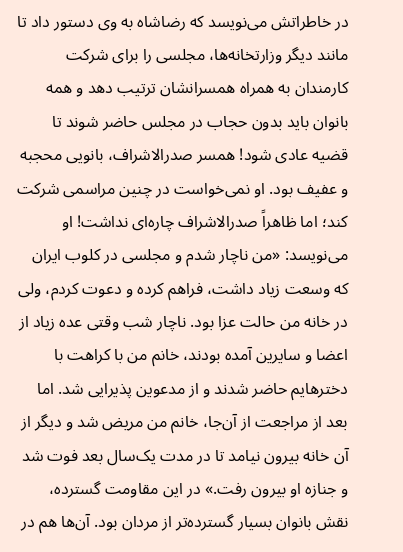در خاطراتش می‌نویسد که رضاشاه به وی دستور داد تا مانند دیگر وزارتخانه‌ها، مجلسی را برای شرکت کارمندان به همراه همسرانشان ترتیب دهد و همه بانوان باید بدون حجاب در مجلس حاضر شوند تا قضیه عادی شود! همسر صدرالاشراف، بانویی محجبه و عفیف بود. او نمی‌خواست در چنین مراسمی شرکت کند؛ اما ظاهراً صدرالاشراف چاره‌ای نداشت! او می‌نویسد: «من ناچار شدم و مجلسی در کلوب ایران که وسعت زیاد داشت، فراهم کرده و دعوت کردم، ولی در خانه من حالت عزا بود. ناچار شب وقتی عده زیاد از اعضا و سایرین آمده بودند، خانم من با کراهت با دخترهایم حاضر شدند و از مدعوین پذیرایی شد. اما بعد از مراجعت از آن‌جا، خانم من مریض شد و دیگر از آن خانه بیرون نیامد تا در مدت یک‌سال بعد فوت شد و جنازه او بیرون رفت.» در این مقاومت گسترده، نقش بانوان بسیار گسترده‌تر از مردان بود. آن‌ها هم در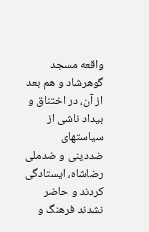واقعه مسجد گوهرشاد و هم بعد از آن، در اختناق و بیداد ناشی از سیاستهای ضددینی و ضدملی رضاشاه، ایستادگی کردند و حاضر نشدند فرهنگ و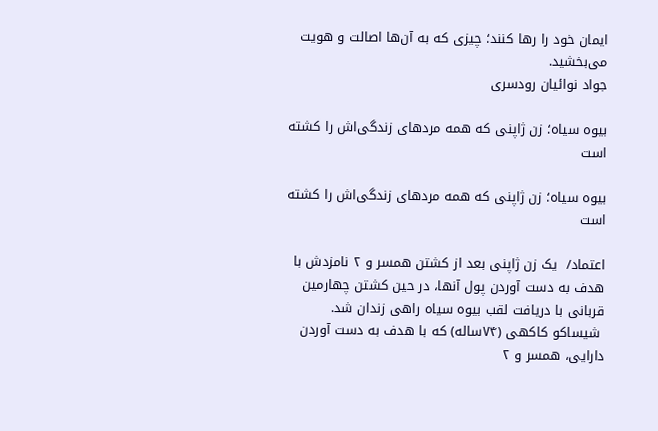ایمان خود را رها کنند؛ چیزی که به آن‌ها اصالت و هویت می‌بخشید.
جواد نوائیان رودسری

بیوه سیاه؛ زن ژاپنی‌ که همه مردهای زندگی‌اش را کشته است

بیوه سیاه؛ زن ژاپنی‌ که همه مردهای زندگی‌اش را کشته است

اعتماد/  یک زن ژاپنی بعد از کشتن همسر و ۲ نامزدش با هدف به دست آوردن پول آنها، در حین کشتن چهارمین قربانی با دریافت لقب بیوه سیاه راهی زندان شد.
 شیساکو کاکهی (۷۴ساله) که با هدف به دست آوردن دارایی، همسر و ۲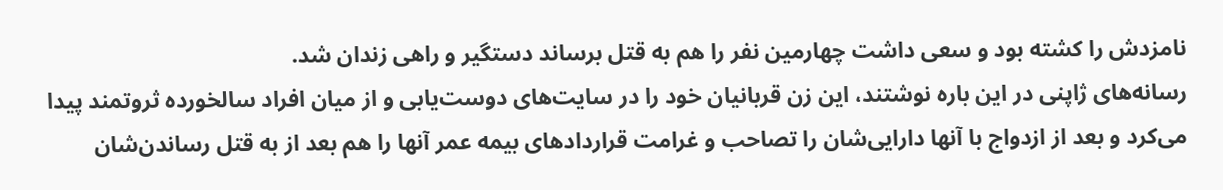نامزدش را کشته بود و سعی داشت چهارمین نفر را هم به قتل برساند دستگیر و راهی زندان شد.
رسانه‌های ژاپنی در این باره نوشتند، این زن قربانیان خود را در سایت‌های دوست‌یابی و از میان افراد سالخورده ثروتمند پیدا می‌کرد و بعد از ازدواج با آنها دارایی‌شان را تصاحب و غرامت قراردادهای بیمه عمر آنها را هم بعد از به قتل رساندن‌شان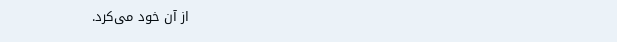از آن خود می‌کرد.